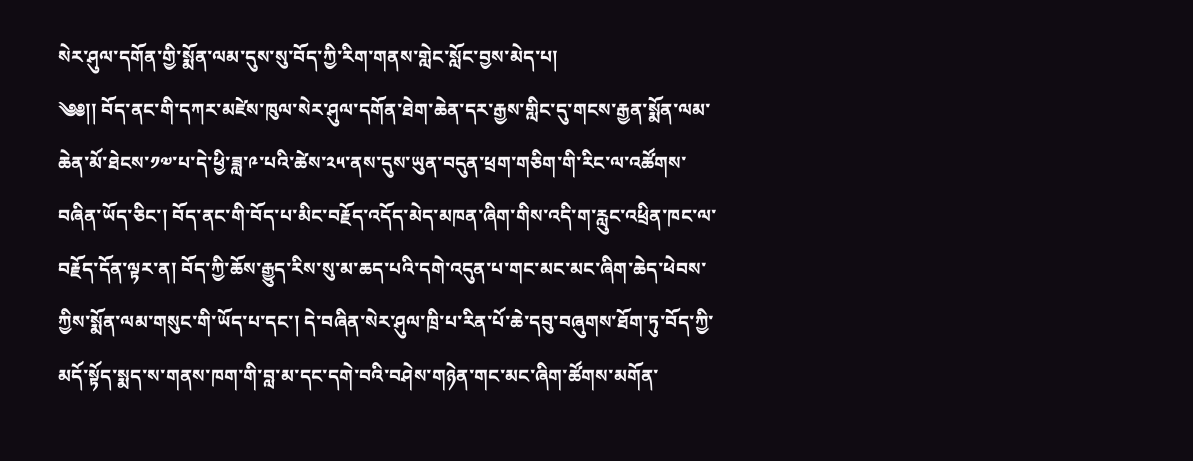སེར་ཤུལ་དགོན་གྱི་སྨོན་ལམ་དུས་སུ་བོད་ཀྱི་རིག་གནས་གླེང་སློང་བྱས་མེད་པ།
༄༅།། བོད་ནང་གི་དཀར་མཛེས་ཁུལ་སེར་ཤུལ་དགོན་ཐེག་ཆེན་དར་རྒྱས་གླིང་དུ་གངས་རྒྱན་སྨོན་ལམ་ཆེན་མོ་ཐེངས་༡༧་པ་དེ་ཕྱི་ཟླ་༩་པའི་ཚེས་༢༥་ནས་དུས་ཡུན་བདུན་ཕྲག་གཅིག་གི་རིང་ལ་འཚོགས་བཞིན་ཡོད་ཅིང་། བོད་ནང་གི་བོད་པ་མིང་བརྗོད་འདོད་མེད་མཁན་ཞིག་གིས་འདི་ག་རླུང་འཕྲིན་ཁང་ལ་བརྗོད་དོན་ལྟར་ན། བོད་ཀྱི་ཆོས་རྒྱུད་རིས་སུ་མ་ཆད་པའི་དགེ་འདུན་པ་གང་མང་མང་ཞིག་ཆེད་ཕེབས་ཀྱིས་སྨོན་ལམ་གསུང་གི་ཡོད་པ་དང་། དེ་བཞིན་སེར་ཤུལ་ཁྲི་པ་རིན་པོ་ཆེ་དབུ་བཞུགས་ཐོག་ཏུ་བོད་ཀྱི་མདོ་སྟོད་སྨད་ས་གནས་ཁག་གི་བླ་མ་དང་དགེ་བའི་བཤེས་གཉེན་གང་མང་ཞིག་ཚོགས་མགོན་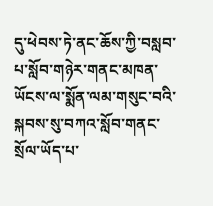དུ་ཕེབས་ཏེ་ནང་ཆོས་ཀྱི་བསླབ་པ་སློབ་གཉེར་གནང་མཁན་ཡོངས་ལ་སྨོན་ལམ་གསུང་བའི་སྐབས་སུ་བཀའ་སློབ་གནང་སྲོལ་ཡོད་པ་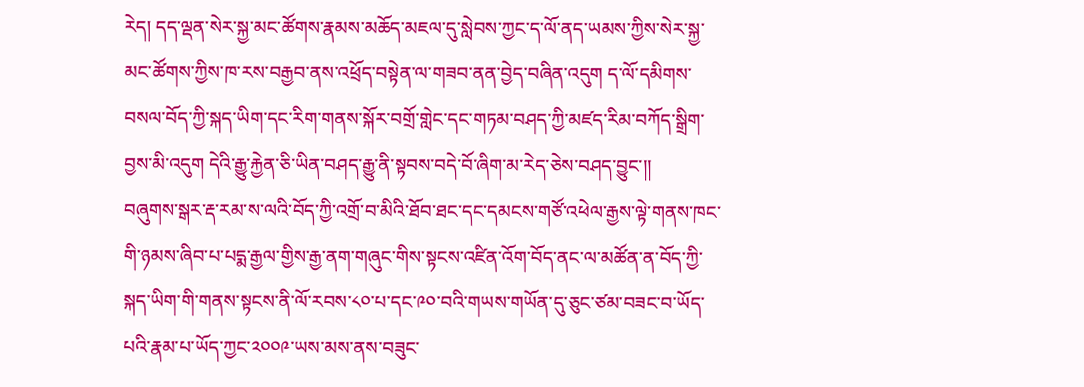རེད། དད་ལྡན་སེར་སྐྱ་མང་ཚོགས་རྣམས་མཆོད་མཇལ་དུ་སླེབས་ཀྱང་ད་ལོ་ནད་ཡམས་ཀྱིས་སེར་སྐྱ་མང་ཚོགས་ཀྱིས་ཁ་རས་བརྒྱབ་ནས་འཕྲོད་བསྟེན་ལ་གཟབ་ནན་བྱེད་བཞིན་འདུག ད་ལོ་དམིགས་བསལ་བོད་ཀྱི་སྐད་ཡིག་དང་རིག་གནས་སྐོར་བགྲོ་གླེང་དང་གཏམ་བཤད་ཀྱི་མཛད་རིམ་བཀོད་སྒྲིག་བྱས་མི་འདུག དེའི་རྒྱུ་རྐྱེན་ཅི་ཡིན་བཤད་རྒྱུ་ནི་སྟབས་བདེ་བོ་ཞིག་མ་རེད་ཅེས་བཤད་བྱུང་།།
བཞུགས་སྒར་རྡ་རམ་ས་ལའི་བོད་ཀྱི་འགྲོ་བ་མིའི་ཐོབ་ཐང་དང་དམངས་གཙོ་འཕེལ་རྒྱས་ལྟེ་གནས་ཁང་གི་ཉམས་ཞིབ་པ་པདྨ་རྒྱལ་གྱིས་རྒྱ་ནག་གཞུང་གིས་སྟངས་འཛིན་འོག་བོད་ནང་ལ་མཚོན་ན་བོད་ཀྱི་སྐད་ཡིག་གི་གནས་སྟངས་ནི་ལོ་རབས་༨༠་པ་དང་༩༠་བའི་གཡས་གཡོན་དུ་ཅུང་ཙམ་བཟང་བ་ཡོད་པའི་རྣམ་པ་ཡོད་ཀྱང་༢༠༠༩་ཡས་མས་ནས་བཟུང་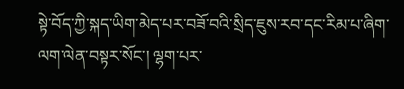སྟེ་བོད་ཀྱི་སྐད་ཡིག་མེད་པར་བཟོ་བའི་སྲིད་ཇུས་རབ་དང་རིམ་པ་ཞིག་ལག་ལེན་བསྟར་སོང་། ལྷག་པར་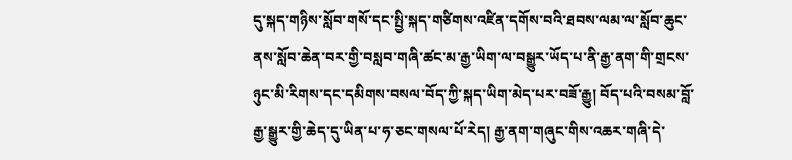དུ་སྐད་གཉིས་སློབ་གསོ་དང་སྤྱི་སྐད་གཙིགས་འཛིན་དགོས་བའི་ཐབས་ལམ་ལ་སློབ་ཆུང་ནས་སློབ་ཆེན་བར་གྱི་བསླབ་གཞི་ཚང་མ་རྒྱ་ཡིག་ལ་བསྒྱུར་ཡོད་པ་ནི་རྒྱ་ནག་གི་གྲངས་ཉུང་མི་རིགས་དང་དམིགས་བསལ་བོད་ཀྱི་སྐད་ཡིག་མེད་པར་བཟོ་རྒྱུ། བོད་པའི་བསམ་བློ་རྒྱ་སྒྱུར་གྱི་ཆེད་དུ་ཡིན་པ་ཧ་ཅང་གསལ་པོ་རེད། རྒྱ་ནག་གཞུང་གིས་འཆར་གཞི་དེ་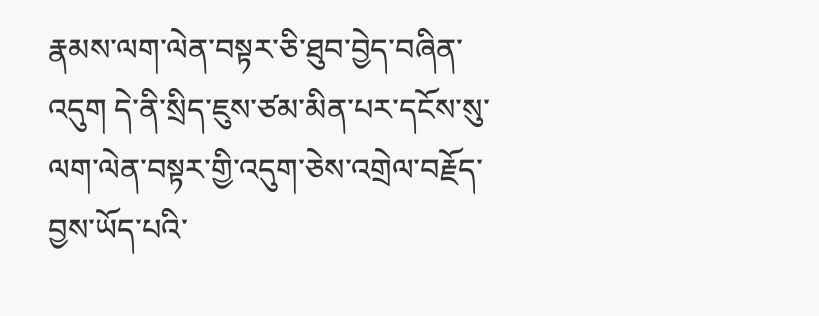རྣམས་ལག་ལེན་བསྟར་ཅི་ཐུབ་བྱེད་བཞིན་འདུག དེ་ནི་སྲིད་ཇུས་ཙམ་མིན་པར་དངོས་སུ་ལག་ལེན་བསྟར་གྱི་འདུག་ཅེས་འགྲེལ་བརྗོད་བྱས་ཡོད་པའི་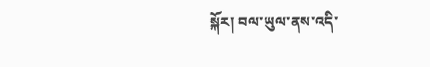སྐོར། བལ་ཡུལ་ནས་འདི་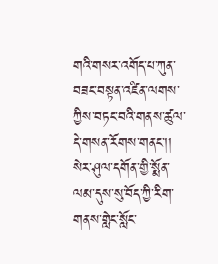གའི་གསར་འགོད་པ་ཀུན་བཟང་བསྟན་འཛིན་ལགས་ཀྱིས་བཏང་བའི་གནས་ཚུལ་དེ་གསན་རོགས་གནང་།།
སེར་ཤུལ་དགོན་གྱི་སྨོན་ལམ་དུས་སུ་བོད་ཀྱི་རིག་གནས་གླེང་སློང་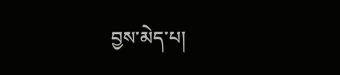བྱས་མེད་པ།